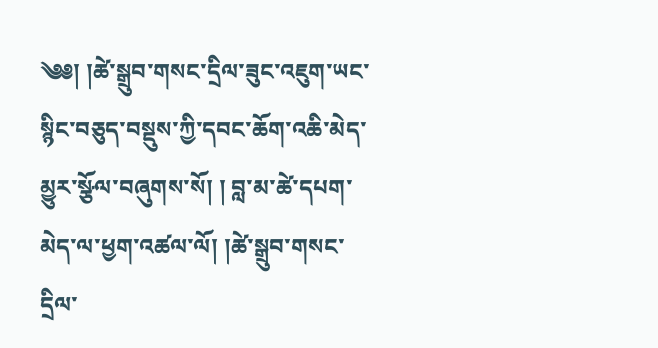༄༅། །ཚེ་སྒྲུབ་གསང་དྲིལ་ཟུང་འཇུག་ཡང་སྙིང་བཅུད་བསྡུས་ཀྱི་དབང་ཆོག་འཆི་མེད་མྱུར་སྩོལ་བཞུགས་སོ། ། བླ་མ་ཚེ་དཔག་མེད་ལ་ཕྱག་འཚལ་ལོ། །ཚེ་སྒྲུབ་གསང་དྲིལ་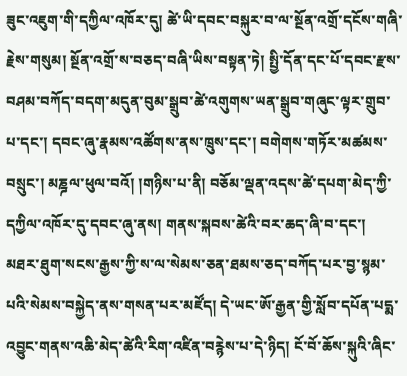ཟུང་འཇུག་གི་དཀྱིལ་འཁོར་དུ། ཚེ་ཡི་དབང་བསྐུར་བ་ལ་སྔོན་འགྲོ་དངོས་གཞི་རྗེས་གསུམ། སྔོན་འགྲོ་ས་བཅད་བཞི་ཡིས་བསྟན་ཏེ། སྤྱི་དོན་དང་པོ་དབང་རྫས་བཤམ་བཀོད་བདག་མདུན་བུམ་སྒྲུབ་ཚེ་འགུགས་ཡན་སྒྲུབ་གཞུང་ལྟར་གྲུབ་པ་དང་། དབང་ཞུ་རྣམས་འཚོགས་ནས་ཁྲུས་དང་། བགེགས་གཏོར་མཚམས་བསྲུང་། མཎྜལ་ཕུལ་བའོ། །གཉིས་པ་ནི། བཅོམ་ལྡན་འདས་ཚེ་དཔག་མེད་ཀྱི་དཀྱིལ་འཁོར་དུ་དབང་ཞུ་ནས། གནས་སྐབས་ཚེའི་བར་ཆད་ཞི་བ་དང་། མཐར་ཐུག་སངས་རྒྱས་ཀྱི་ས་ལ་སེམས་ཅན་ཐམས་ཅད་བཀོད་པར་བྱ་སྙམ་པའི་སེམས་བསྐྱེད་ནས་གསན་པར་མཛོད། དེ་ཡང་ཨོ་རྒྱན་གྱི་སློབ་དཔོན་པདྨ་འབྱུང་གནས་འཆི་མེད་ཚེའི་རིག་འཛིན་བརྙེས་པ་དེ་ཉིད། ངོ་བོ་ཆོས་སྐུའི་ཞིང་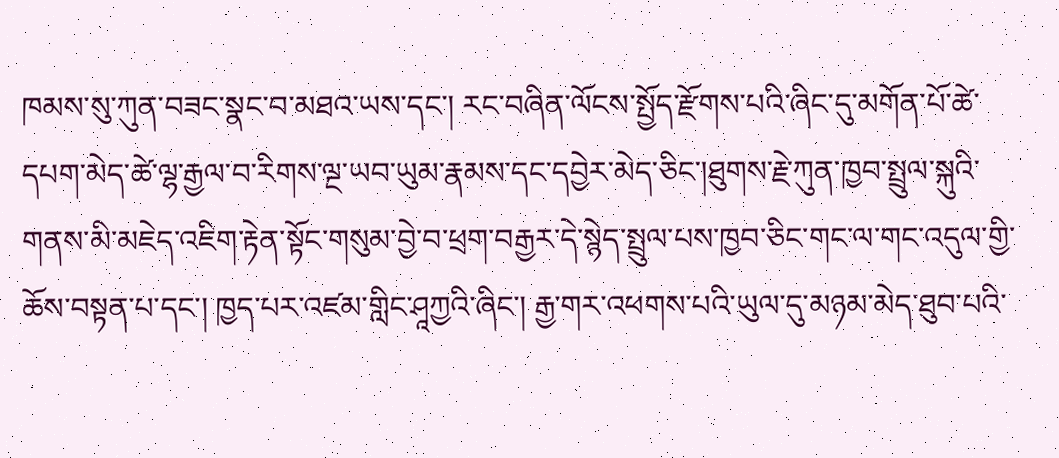ཁམས་སུ་ཀུན་བཟང་སྣང་བ་མཐའ་ཡས་དང་། རང་བཞིན་ལོངས་སྤྱོད་རྫོགས་པའི་ཞིང་དུ་མགོན་པོ་ཚེ་དཔག་མེད་ཚེ་ལྷ་རྒྱལ་བ་རིགས་ལྔ་ཡབ་ཡུམ་རྣམས་དང་དབྱེར་མེད་ཅིང་།ཐུགས་རྗེ་ཀུན་ཁྱབ་སྤྲུལ་སྐུའི་གནས་མི་མཇེད་འཇིག་རྟེན་སྟོང་གསུམ་བྱེ་བ་ཕྲག་བརྒྱར་དེ་སྙེད་སྤྲུལ་པས་ཁྱབ་ཅིང་གང་ལ་གང་འདུལ་གྱི་ཆོས་བསྟན་པ་དང་། ཁྱད་པར་འཛམ་གླིང་ཤཱཀྱའི་ཞིང་། རྒྱ་གར་འཕགས་པའི་ཡུལ་དུ་མཉམ་མེད་ཐུབ་པའི་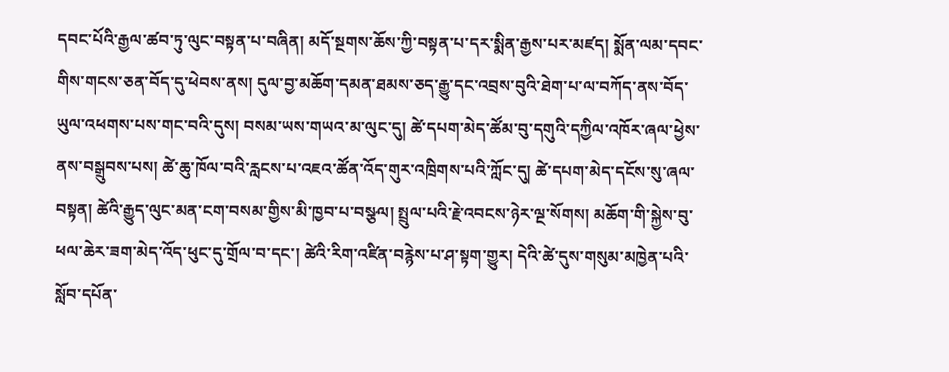དབང་པོའི་རྒྱལ་ཚབ་ཏུ་ལུང་བསྟན་པ་བཞིན། མདོ་སྔགས་ཆོས་ཀྱི་བསྟན་པ་དར་སྨིན་རྒྱས་པར་མཛད། སྨོན་ལམ་དབང་གིས་གངས་ཅན་བོད་དུ་ཕེབས་ནས། དུལ་བྱ་མཆོག་དམན་ཐམས་ཅད་རྒྱུ་དང་འབྲས་བུའི་ཐེག་པ་ལ་བཀོད་ནས་བོད་ཡུལ་འཕགས་པས་གང་བའི་དུས། བསམ་ཡས་གཡའ་མ་ལུང་དུ། ཚེ་དཔག་མེད་ཚོམ་བུ་དགུའི་དཀྱིལ་འཁོར་ཞལ་ཕྱེས་ནས་བསྒྲུབས་པས། ཚེ་ཆུ་ཁོལ་བའི་རླངས་པ་འཇའ་ཚོན་འོད་གུར་འཁྲིགས་པའི་ཀློང་དུ། ཚེ་དཔག་མེད་དངོས་སུ་ཞལ་བསྟན། ཚེའི་རྒྱུད་ལུང་མན་ངག་བསམ་གྱིས་མི་ཁྱབ་པ་བསྩལ། སྤྲུལ་པའི་རྗེ་འབངས་ཉེར་ལྔ་སོགས། མཆོག་གི་སྐྱེས་བུ་ཕལ་ཆེར་ཟག་མེད་འོད་ཕུང་དུ་གྲོལ་བ་དང་། ཚེའི་རིག་འཛིན་བརྙེས་པ་ཤ་སྟག་གྱུར། དེའི་ཚེ་དུས་གསུམ་མཁྱེན་པའི་སློབ་དཔོན་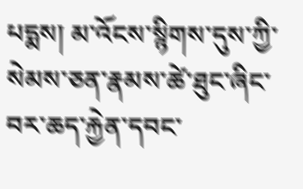པདྨས། མ་འོངས་སྙིགས་དུས་ཀྱི་སེམས་ཅན་རྣམས་ཚེ་ཐུང་ཞིང་བར་ཆད་རྐྱེན་དབང་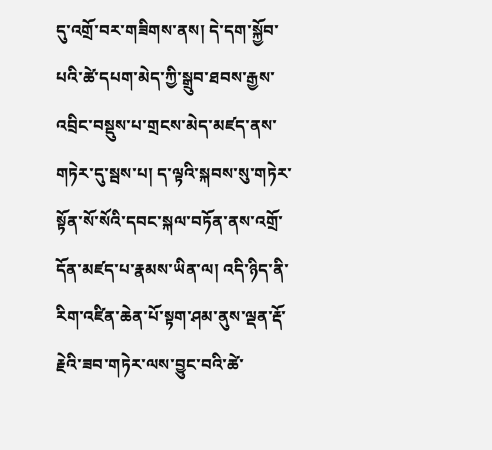དུ་འགྲོ་བར་གཟིགས་ནས། དེ་དག་སྐྱོབ་པའི་ཚེ་དཔག་མེད་ཀྱི་སྒྲུབ་ཐབས་རྒྱས་འབྲིང་བསྡུས་པ་གྲངས་མེད་མཛད་ནས་གཏེར་དུ་སྦས་པ། ད་ལྟའི་སྐབས་སུ་གཏེར་སྟོན་སོ་སོའི་དབང་སྐལ་བཏོན་ནས་འགྲོ་དོན་མཛད་པ་རྣམས་ཡིན་ལ། འདི་ཉིད་ནི་རིག་འཛིན་ཆེན་པོ་སྟག་ཤམ་ནུས་ལྡན་རྡོ་རྗེའི་ཟབ་གཏེར་ལས་བྱུང་བའི་ཚེ་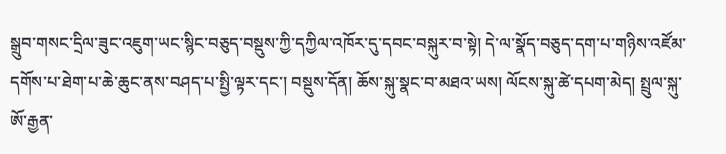སྒྲུབ་གསང་དྲིལ་ཟུང་འཇུག་ཡང་སྙིང་བཅུད་བསྡུས་ཀྱི་དཀྱིལ་འཁོར་དུ་དབང་བསྐུར་བ་སྟེ། དེ་ལ་སྣོད་བཅུད་དག་པ་གཉིས་འཛོམ་དགོས་པ་ཐེག་པ་ཆེ་ཆུང་ནས་བཤད་པ་སྤྱི་ལྟར་དང་། བསྡུས་དོན། ཆོས་སྐུ་སྣང་བ་མཐའ་ཡས། ལོངས་སྐུ་ཚེ་དཔག་མེད། སྤྲུལ་སྐུ་ཨོ་རྒྱན་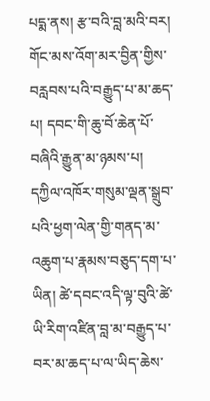པདྨ་ནས། རྩ་བའི་བླ་མའི་བར། གོང་མས་འོག་མར་བྱིན་གྱིས་བརླབས་པའི་བརྒྱུད་པ་མ་ཆད་པ། དབང་གི་ཆུ་བོ་ཆེན་པོ་བཞིའི་རྒྱུན་མ་ཉམས་པ། དཀྱིལ་འཁོར་གསུམ་ལྡན་སྒྲུབ་པའི་ཕྱག་ལེན་གྱི་གནད་མ་འཆུག་པ་རྣམས་བཅུད་དག་པ་ཡིན། ཚེ་དབང་འདི་ལྟ་བུའི་ཚེ་ཡི་རིག་འཛིན་བླ་མ་བརྒྱུད་པ་བར་མ་ཆད་པ་ལ་ཡིད་ཆེས་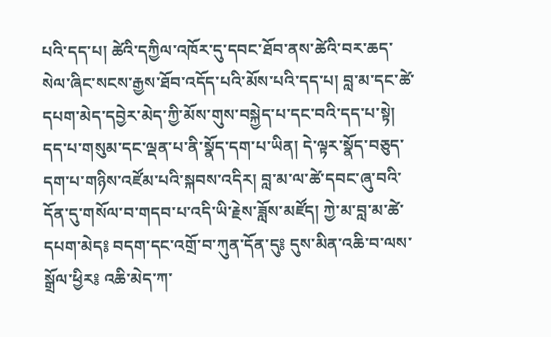པའི་དད་པ། ཚེའི་དཀྱིལ་འཁོར་དུ་དབང་ཐོབ་ནས་ཚེའི་བར་ཆད་སེལ་ཞིང་སངས་རྒྱས་ཐོབ་འདོད་པའི་མོས་པའི་དད་པ། བླ་མ་དང་ཚེ་དཔག་མེད་དབྱེར་མེད་ཀྱི་མོས་གུས་བསྐྱེད་པ་དང་བའི་དད་པ་སྟེ། དད་པ་གསུམ་དང་ལྡན་པ་ནི་སྣོད་དག་པ་ཡིན། དེ་ལྟར་སྣོད་བཅུད་དག་པ་གཉིས་འཛོམ་པའི་སྐབས་འདིར། བླ་མ་ལ་ཚེ་དབང་ཞུ་བའི་དོན་དུ་གསོལ་བ་གདབ་པ་འདི་ཡི་རྗེས་ཟློས་མཛོད། ཀྱེ་མ་བླ་མ་ཚེ་དཔག་མེད༔ བདག་དང་འགྲོ་བ་ཀུན་དོན་དུ༔ དུས་མིན་འཆི་བ་ལས་སྒྲོལ་ཕྱིར༔ འཆི་མེད་ཀ་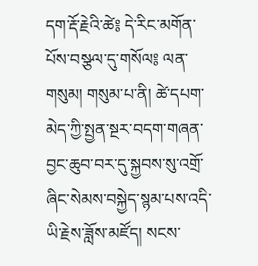དག་རྡོ་རྗེའི་ཚེ༔ དེ་རིང་མགོན་པོས་བསྩལ་དུ་གསོལ༔ ལན་གསུམ། གསུམ་པ་ནི། ཚེ་དཔག་མེད་ཀྱི་སྤྱན་སྔར་བདག་གཞན་བྱང་ཆུབ་བར་དུ་སྐྱབས་སུ་འགྲོ་ཞིང་སེམས་བསྐྱེད་སྙམ་པས་འདི་ཡི་རྗེས་ཟློས་མཛོད། སངས་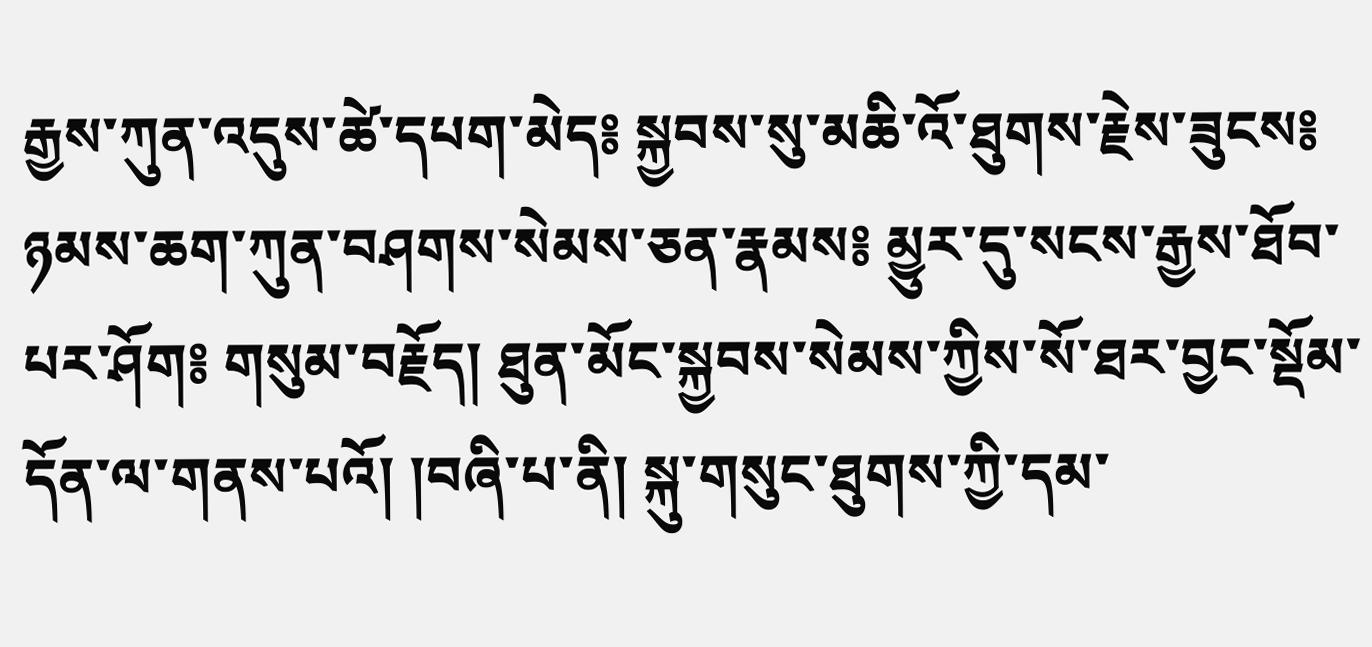རྒྱས་ཀུན་འདུས་ཚེ་དཔག་མེད༔ སྐྱབས་སུ་མཆི་འོ་ཐུགས་རྗེས་ཟུངས༔ ཉམས་ཆག་ཀུན་བཤགས་སེམས་ཅན་རྣམས༔ མྱུར་དུ་སངས་རྒྱས་ཐོབ་པར་ཤོག༔ གསུམ་བརྗོད། ཐུན་མོང་སྐྱབས་སེམས་ཀྱིས་སོ་ཐར་བྱང་སྡོམ་དོན་ལ་གནས་པའོ། །བཞི་པ་ནི། སྐུ་གསུང་ཐུགས་ཀྱི་དམ་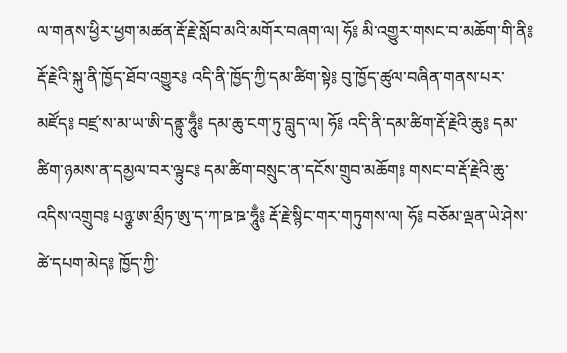ལ་གནས་ཕྱིར་ཕྱག་མཚན་རྡོ་རྗེ་སློབ་མའི་མགོར་བཞག་ལ། ཧོ༔ མི་འགྱུར་གསང་བ་མཆོག་གི་ནི༔ རྡོ་རྗེའི་སྐུ་ནི་ཁྱོད་ཐོབ་འགྱུར༔ འདི་ནི་ཁྱོད་ཀྱི་དམ་ཚིག་སྟེ༔ བུ་ཁྱོད་ཚུལ་བཞིན་གནས་པར་མཛོད༔ བཛྲ་ས་མ་ཡ་ཨི་དནྟུ་ཧཱུྃ༔ དམ་ཆུ་ངག་ཏུ་བླུད་ལ། ཧོ༔ འདི་ནི་དམ་ཚིག་རྡོ་རྗེའི་ཆུ༔ དམ་ཚིག་ཉམས་ན་དམྱལ་བར་ལྟུང༔ དམ་ཚིག་བསྲུང་ན་དངོས་གྲུབ་མཆོག༔ གསང་བ་རྡོ་རྗེའི་ཆུ་འདིས་འགྲུབ༔ པཉྩ་ཨ་མྲྀཏ་ཨུ་ད་ཀ་ཋ་ཋ་ཧཱུྃ༔ རྡོ་རྗེ་སྙིང་གར་གཏུགས་ལ། ཧོ༔ བཅོམ་ལྡན་ཡེ་ཤེས་ཚེ་དཔག་མེད༔ ཁྱོད་ཀྱི་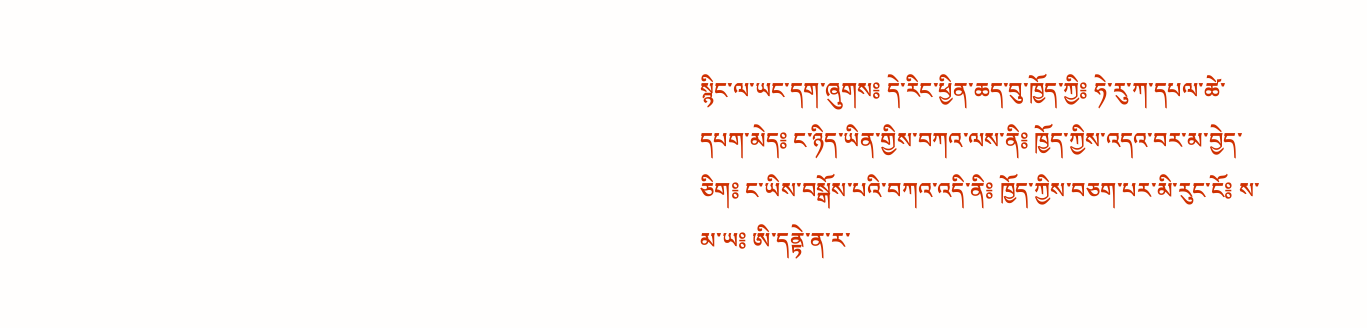སྙིང་ལ་ཡང་དག་ཞུགས༔ དེ་རིང་ཕྱིན་ཆད་བུ་ཁྱོད་ཀྱི༔ ཧེ་རུ་ཀ་དཔལ་ཚེ་དཔག་མེད༔ ང་ཉིད་ཡིན་གྱིས་བཀའ་ལས་ནི༔ ཁྱོད་ཀྱིས་འདའ་བར་མ་བྱེད་ཅིག༔ ང་ཡིས་བསྒོས་པའི་བཀའ་འདི་ནི༔ ཁྱོད་ཀྱིས་བཅག་པར་མི་རུང་ངོ༔ ས་མ་ཡ༔ ཨི་དནྟེ་ན་ར་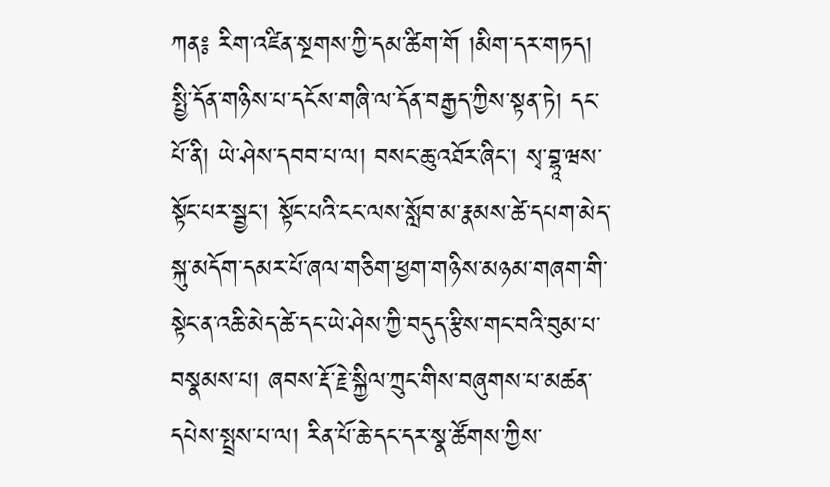ཀན༔ རིག་འཛིན་སྔགས་ཀྱི་དམ་ཚིག་གོ །མིག་དར་གཏད། སྤྱི་དོན་གཉིས་པ་དངོས་གཞི་ལ་དོན་བརྒྱད་ཀྱིས་སྟན་ཏེ། དང་པོ་ནི། ཡེ་ཤེས་དབབ་པ་ལ། བསང་ཆུ་འཐོར་ཞིང་། སྭ་བྷཱ་ཝས་སྟོང་པར་སྦྱང་། སྟོང་པའི་ངང་ལས་སློབ་མ་རྣམས་ཚེ་དཔག་མེད་སྐུ་མདོག་དམར་པོ་ཞལ་གཅིག་ཕྱག་གཉིས་མཉམ་གཞག་གི་སྟེང་ན་འཆི་མེད་ཚེ་དང་ཡེ་ཤེས་ཀྱི་བདུད་རྩིས་གང་བའི་བུམ་པ་བསྣམས་པ། ཞབས་རྡོ་རྗེ་སྐྱིལ་ཀྲུང་གིས་བཞུགས་པ་མཚན་དཔེས་སྤྲས་པ་ལ། རིན་པོ་ཆེ་དང་དར་སྣ་ཚོགས་ཀྱིས་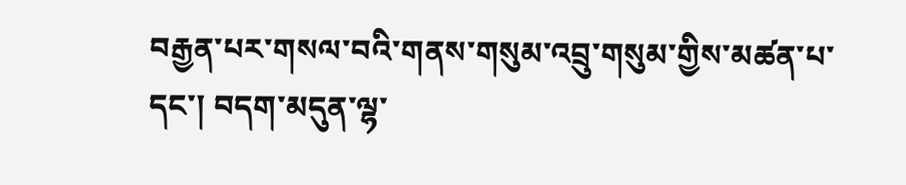བརྒྱན་པར་གསལ་བའི་གནས་གསུམ་འབྲུ་གསུམ་གྱིས་མཚན་པ་དང་། བདག་མདུན་ལྷ་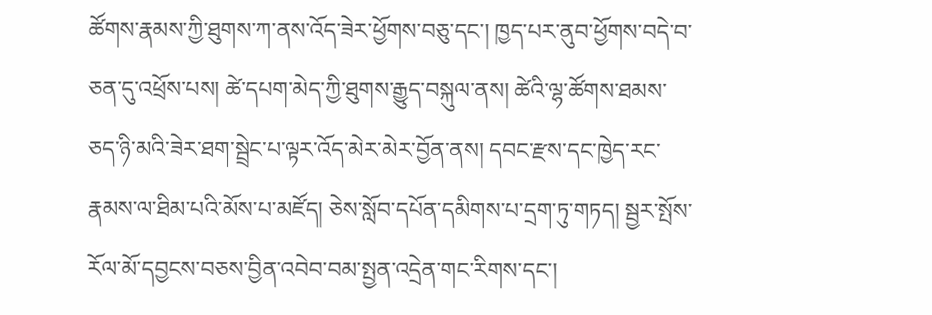ཚོགས་རྣམས་ཀྱི་ཐུགས་ཀ་ནས་འོད་ཟེར་ཕྱོགས་བཅུ་དང་། ཁྱད་པར་ནུབ་ཕྱོགས་བདེ་བ་ཅན་དུ་འཕྲོས་པས། ཚེ་དཔག་མེད་ཀྱི་ཐུགས་རྒྱུད་བསྐུལ་ནས། ཚེའི་ལྷ་ཚོགས་ཐམས་ཅད་ཉི་མའི་ཟེར་ཐག་སྦྲེང་པ་ལྟར་འོད་མེར་མེར་བྱོན་ནས། དབང་རྫས་དང་ཁྱེད་རང་རྣམས་ལ་ཐིམ་པའི་མོས་པ་མཛོད། ཅེས་སློབ་དཔོན་དམིགས་པ་དྲག་ཏུ་གཏད། སྦྱར་སྤོས་རོལ་མོ་དབྱངས་བཅས་བྱིན་འབེབ་བམ་སྤྱན་འདྲེན་གང་རིགས་དང་།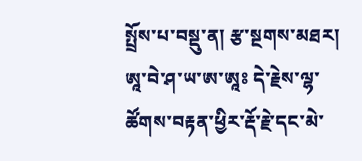སྤྲོས་པ་བསྡུ་ན། རྩ་སྔགས་མཐར། ཨཱ་བེ་ཤ་ཡ་ཨ་ཨཱཿ དེ་རྗེས་ལྷ་ཚོགས་བརྟན་ཕྱིར་རྡོ་རྗེ་དང་མེ་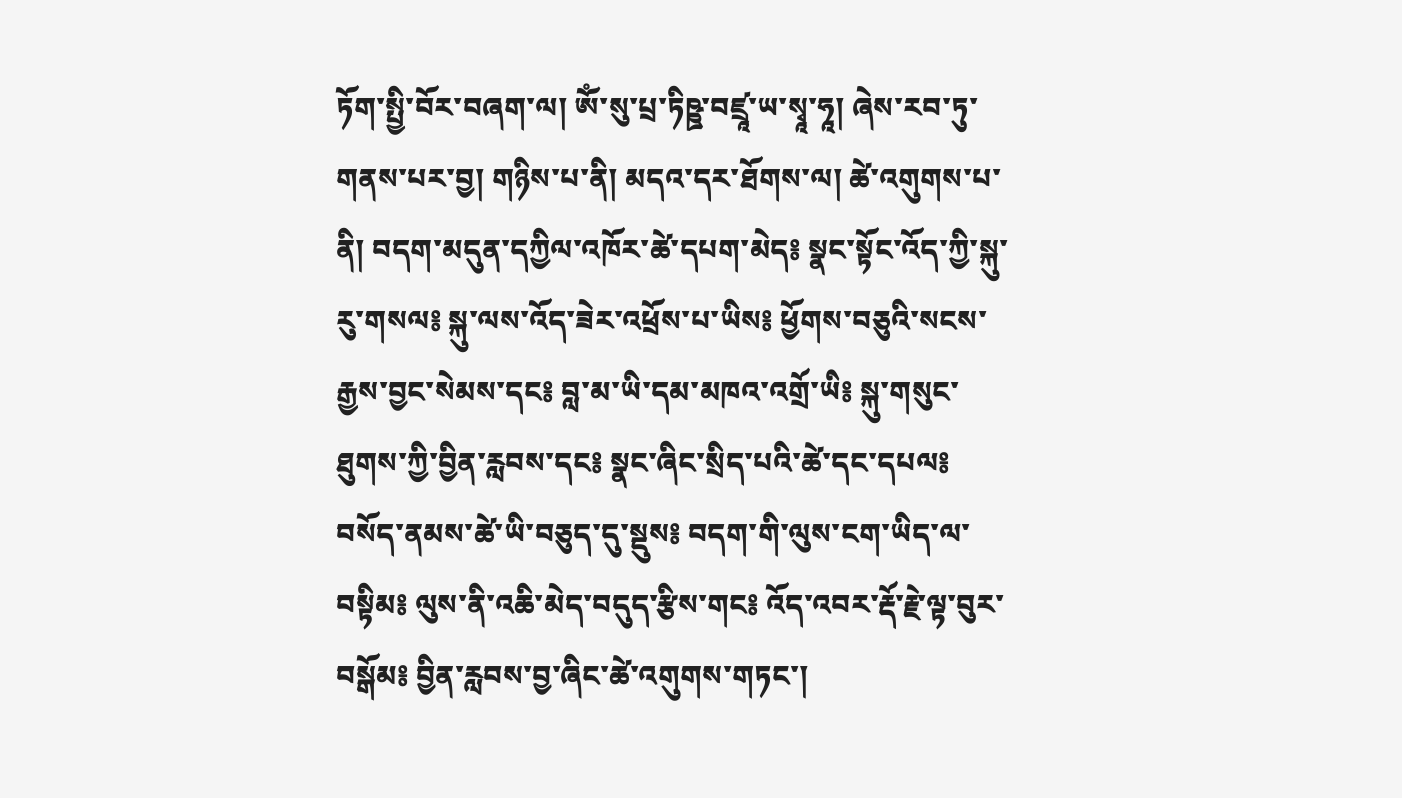ཏོག་སྤྱི་བོར་བཞག་ལ། ཨོཾ་སུ་པྲ་ཏིཥྛ་བཛྲཱ་ཡ་སྭཱ་ཧཱ། ཞེས་རབ་ཏུ་གནས་པར་བྱ། གཉིས་པ་ནི། མདའ་དར་ཐོགས་ལ། ཚེ་འགུགས་པ་ནི། བདག་མདུན་དཀྱིལ་འཁོར་ཚེ་དཔག་མེད༔ སྣང་སྟོང་འོད་ཀྱི་སྐུ་རུ་གསལ༔ སྐུ་ལས་འོད་ཟེར་འཕྲོས་པ་ཡིས༔ ཕྱོགས་བཅུའི་སངས་རྒྱས་བྱང་སེམས་དང༔ བླ་མ་ཡི་དམ་མཁའ་འགྲོ་ཡི༔ སྐུ་གསུང་ཐུགས་ཀྱི་བྱིན་རླབས་དང༔ སྣང་ཞིང་སྲིད་པའི་ཚེ་དང་དཔལ༔ བསོད་ནམས་ཚེ་ཡི་བཅུད་དུ་སྡུས༔ བདག་གི་ལུས་ངག་ཡིད་ལ་བསྟིམ༔ ལུས་ནི་འཆི་མེད་བདུད་རྩིས་གང༔ འོད་འབར་རྡོ་རྗེ་ལྟ་བུར་བསྒོམ༔ བྱིན་རླབས་བྱ་ཞིང་ཚེ་འགུགས་གཏང་།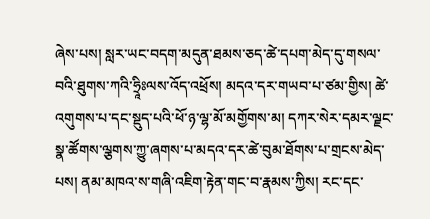ཞེས་པས། སླར་ཡང་བདག་མདུན་ཐམས་ཅད་ཚེ་དཔག་མེད་དུ་གསལ་བའི་ཐུགས་ཀའི་ཧྲཱིཿལས་འོད་འཕྲོས། མདའ་དར་གཡབ་པ་ཙམ་གྱིས། ཚེ་འགུགས་པ་དང་སྡུད་པའི་ཕོ་ཉ་ལྷ་མོ་མགྱོགས་མ། དཀར་སེར་དམར་ལྗང་སྣ་ཚོགས་ལྕགས་ཀྱུ་ཞགས་པ་མདའ་དར་ཚེ་བུམ་ཐོགས་པ་གྲངས་མེད་པས། ནམ་མཁའ་ས་གཞི་འཇིག་རྟེན་གང་བ་རྣམས་ཀྱིས། རང་དང་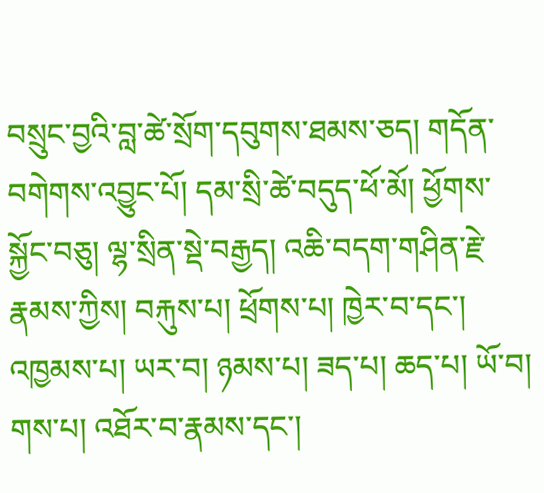བསྲུང་བྱའི་བླ་ཚེ་སྲོག་དབུགས་ཐམས་ཅད། གདོན་བགེགས་འབྱུང་པོ། དམ་སྲི་ཚེ་བདུད་ཕོ་མོ། ཕྱོགས་སྐྱོང་བཅུ། ལྷ་སྲིན་སྡེ་བརྒྱད། འཆི་བདག་གཤིན་རྗེ་རྣམས་ཀྱིས། བརྐུས་པ། ཕྲོགས་པ། ཁྱེར་བ་དང་། འཁྱམས་པ། ཡར་བ། ཉམས་པ། ཟད་པ། ཆད་པ། ཡོ་བ། གས་པ། འཐོར་བ་རྣམས་དང་།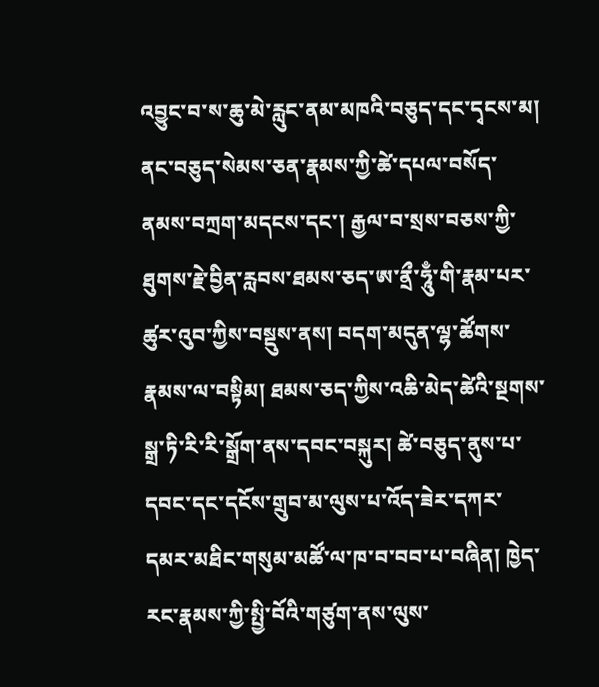འབྱུང་བ་ས་ཆུ་མེ་རླུང་ནམ་མཁའི་བཅུད་དང་དྭངས་མ། ནང་བཅུད་སེམས་ཅན་རྣམས་ཀྱི་ཚེ་དཔལ་བསོད་ནམས་བཀྲག་མདངས་དང་། རྒྱལ་བ་སྲས་བཅས་ཀྱི་ཐུགས་རྗེ་བྱིན་རླབས་ཐམས་ཅད་ཨ་ནྲྀ་ཧཱུྃ་གི་རྣམ་པར་ཚུར་འུབ་ཀྱིས་བསྡུས་ནས། བདག་མདུན་ལྷ་ཚོགས་རྣམས་ལ་བསྟིམ། ཐམས་ཅད་ཀྱིས་འཆི་མེད་ཚེའི་སྔགས་སྒྲ་ཏི་རི་རི་སྒྲོག་ནས་དབང་བསྐུར། ཚེ་བཅུད་ནུས་པ་དབང་དང་དངོས་གྲུབ་མ་ལུས་པ་འོད་ཟེར་དཀར་དམར་མཐིང་གསུམ་མཚོ་ལ་ཁ་བ་བབ་པ་བཞིན། ཁྱེད་རང་རྣམས་ཀྱི་སྤྱི་བོའི་གཙུག་ནས་ལུས་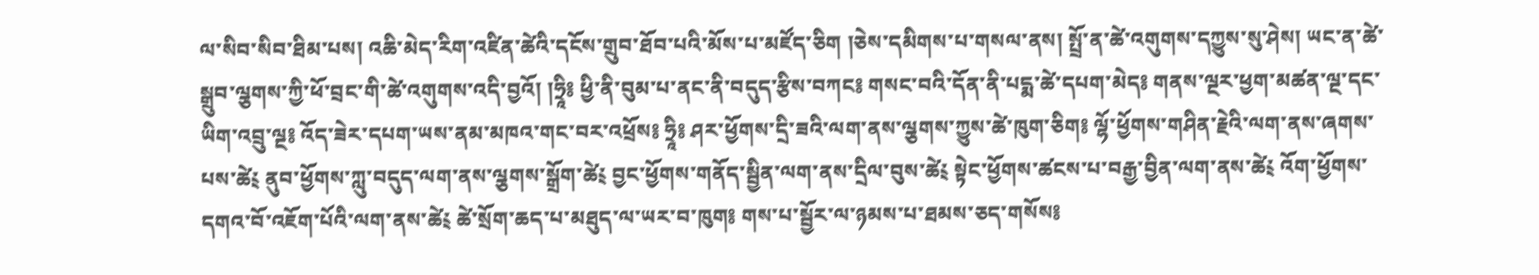ལ་སིབ་སིབ་ཐིམ་པས། འཆི་མེད་རིག་འཛིན་ཚེའི་དངོས་གྲུབ་ཐོབ་པའི་མོས་པ་མཛོད་ཅིག །ཅེས་དམིགས་པ་གསལ་ནས། སྤྲོ་ན་ཚེ་འགུགས་དཀྱུས་སུ་ཤེས། ཡང་ན་ཚེ་སྒྲུབ་ལྕགས་ཀྱི་ཕོ་བྲང་གི་ཚེ་འགུགས་འདི་བྱའོ། །ཧྲཱི༔ ཕྱི་ནི་བུམ་པ་ནང་ནི་བདུད་རྩིས་བཀང༔ གསང་བའི་དོན་ནི་པདྨ་ཚེ་དཔག་མེད༔ གནས་ལྔར་ཕྱག་མཚན་ལྔ་དང་ཡིག་འབྲུ་ལྔ༔ འོད་ཟེར་དཔག་ཡས་ནམ་མཁའ་གང་བར་འཕྲོས༔ ཧྲཱི༔ ཤར་ཕྱོགས་དྲི་ཟའི་ལག་ནས་ལྕགས་ཀྱུས་ཚེ་ཁུག་ཅིག༔ ལྷོ་ཕྱོགས་གཤིན་རྗེའི་ལག་ནས་ཞགས་པས་ཚེ༴ ནུབ་ཕྱོགས་ཀླུ་བདུད་ལག་ནས་ལྕགས་སྒྲོག་ཚེ༴ བྱང་ཕྱོགས་གནོད་སྦྱིན་ལག་ནས་དྲིལ་བུས་ཚེ༴ སྟེང་ཕྱོགས་ཚངས་པ་བརྒྱ་བྱིན་ལག་ནས་ཚེ༴ འོག་ཕྱོགས་དགའ་བོ་འཇོག་པོའི་ལག་ནས་ཚེ༴ ཚེ་སྲོག་ཆད་པ་མཐུད་ལ་ཡར་བ་ཁུག༔ གས་པ་སྦྱོར་ལ་ཉམས་པ་ཐམས་ཅད་གསོས༔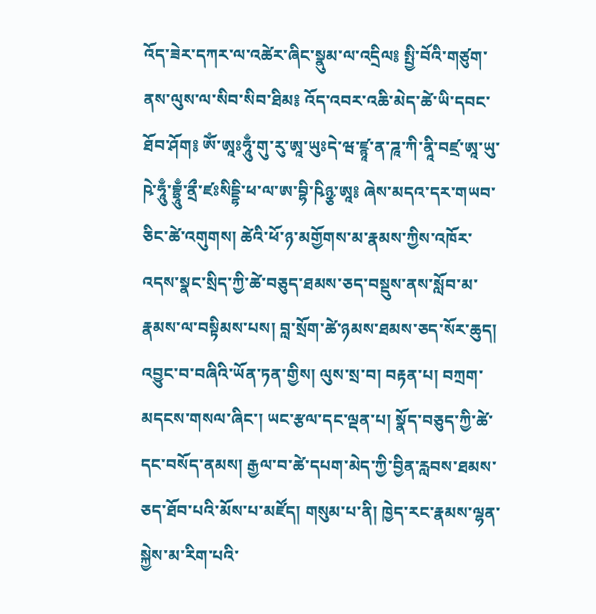འོད་ཟེར་དཀར་ལ་འཚེར་ཞིང་སྣུམ་ལ་འདྲིལ༔ སྤྱི་བོའི་གཙུག་ནས་ལུས་ལ་སིབ་སིབ་ཐིམ༔ འོད་འབར་འཆི་མེད་ཚེ་ཡི་དབང་ཐོབ་ཤོག༔ ཨོཾ་ཨཱཿཧཱུྃ་གུ་རུ་ཨཱ་ཡུཿདེ་ཝ་ཛྙཱ་ན་ཌཱ་ཀི་ནཱི་བཛྲ་ཨཱ་ཡུ་ཥེ་ཧཱུྃ་བྷྲཱུྃ་ནྲྀ་ཛཿསིདྡྷི་ཕ་ལ་ཨ་བྷི་ཥིཉྩ་ཨཱ༔ ཞེས་མདའ་དར་གཡབ་ཅིང་ཚེ་འགུགས། ཚེའི་ཕོ་ཉ་མགྱོགས་མ་རྣམས་ཀྱིས་འཁོར་འདས་སྣང་སྲིད་ཀྱི་ཚེ་བཅུད་ཐམས་ཅད་བསྡུས་ནས་སློབ་མ་རྣམས་ལ་བསྟིམས་པས། བླ་སྲོག་ཚེ་ཉམས་ཐམས་ཅད་སོར་ཆུད། འབྱུང་བ་བཞིའི་ཡོན་ཏན་གྱིས། ལུས་སྲ་བ། བརྟན་པ། བཀྲག་མདངས་གསལ་ཞིང་། ཡང་རྩལ་དང་ལྡན་པ། སྣོད་བཅུད་ཀྱི་ཚེ་དང་བསོད་ནམས། རྒྱལ་བ་ཚེ་དཔག་མེད་ཀྱི་བྱིན་རླབས་ཐམས་ཅད་ཐོབ་པའི་མོས་པ་མཛོད། གསུམ་པ་ནི། ཁྱེད་རང་རྣམས་ལྷན་སྐྱེས་མ་རིག་པའི་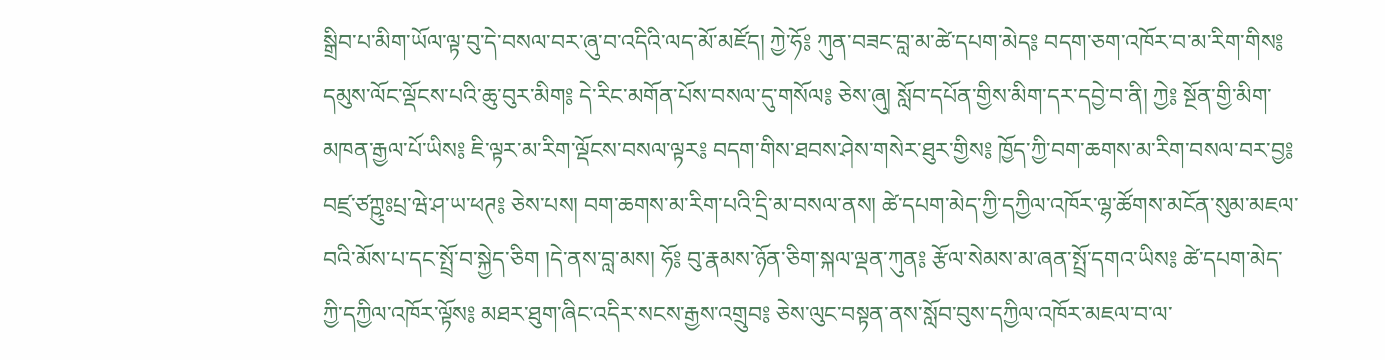སྒྲིབ་པ་མིག་ཡོལ་ལྟ་བུ་དེ་བསལ་བར་ཞུ་བ་འདིའི་ལད་མོ་མཛོད། ཀྱེ་ཧོ༔ ཀུན་བཟང་བླ་མ་ཚེ་དཔག་མེད༔ བདག་ཅག་འཁོར་བ་མ་རིག་གིས༔ དམུས་ལོང་ལྡོངས་པའི་ཆུ་བུར་མིག༔ དེ་རིང་མགོན་པོས་བསལ་དུ་གསོལ༔ ཅེས་ཞུ། སློབ་དཔོན་གྱིས་མིག་དར་དབྱེ་བ་ནི། ཀྱེ༔ སྔོན་གྱི་མིག་མཁན་རྒྱལ་པོ་ཡིས༔ ཇི་ལྟར་མ་རིག་ལྡོངས་བསལ་ལྟར༔ བདག་གིས་ཐབས་ཤེས་གསེར་ཐུར་གྱིས༔ ཁྱོད་ཀྱི་བག་ཆགས་མ་རིག་བསལ་བར་བྱ༔ བཛྲ་ཙཀྵུཿཔྲ་ཝེ་ཤ་ཡ་ཕཊ༔ ཅེས་པས། བག་ཆགས་མ་རིག་པའི་དྲི་མ་བསལ་ནས། ཚེ་དཔག་མེད་ཀྱི་དཀྱིལ་འཁོར་ལྷ་ཚོགས་མངོན་སུམ་མཇལ་བའི་མོས་པ་དང་སྤྲོ་བ་སྐྱེད་ཅིག །དེ་ནས་བླ་མས། ཧོ༔ བུ་རྣམས་ཉོན་ཅིག་སྐལ་ལྡན་ཀུན༔ རྩོལ་སེམས་མ་ཞན་སྤྲོ་དགའ་ཡིས༔ ཚེ་དཔག་མེད་ཀྱི་དཀྱིལ་འཁོར་ལྟོས༔ མཐར་ཐུག་ཞིང་འདིར་སངས་རྒྱས་འགྲུབ༔ ཅེས་ལུང་བསྟན་ནས་སློབ་བུས་དཀྱིལ་འཁོར་མཇལ་བ་ལ་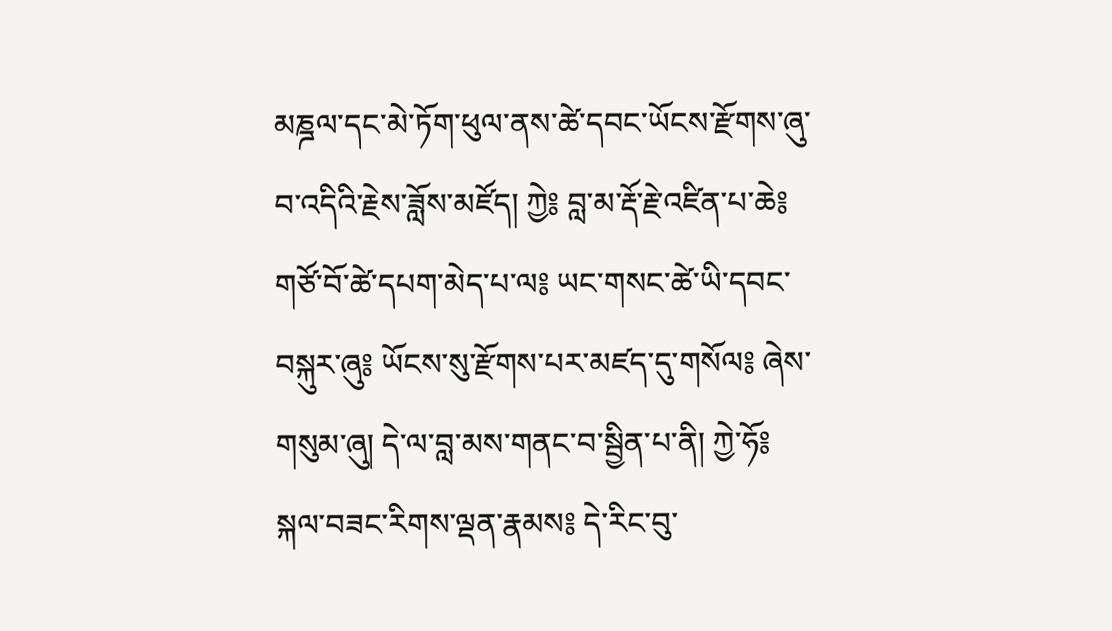མཎྜལ་དང་མེ་ཏོག་ཕུལ་ནས་ཚེ་དབང་ཡོངས་རྫོགས་ཞུ་བ་འདིའི་རྗེས་ཟློས་མཛོད། ཀྱེ༔ བླ་མ་རྡོ་རྗེ་འཛིན་པ་ཆེ༔ གཙོ་བོ་ཚེ་དཔག་མེད་པ་ལ༔ ཡང་གསང་ཚེ་ཡི་དབང་བསྐུར་ཞུ༔ ཡོངས་སུ་རྫོགས་པར་མཛད་དུ་གསོལ༔ ཞེས་གསུམ་ཞུ། དེ་ལ་བླ་མས་གནང་བ་སྦྱིན་པ་ནི། ཀྱེ་ཧོ༔ སྐལ་བཟང་རིགས་ལྡན་རྣམས༔ དེ་རིང་བུ་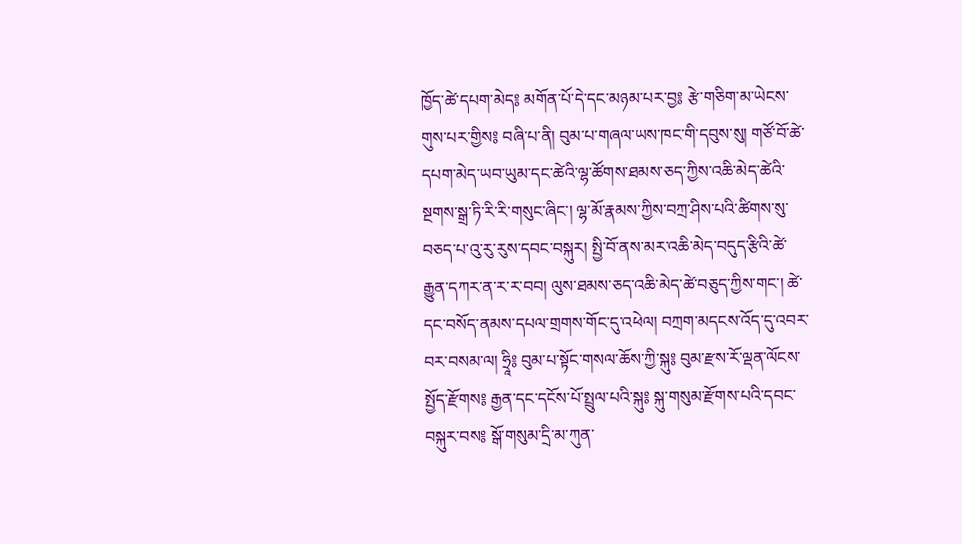ཁྱོད་ཚེ་དཔག་མེད༔ མགོན་པོ་དེ་དང་མཉམ་པར་བྱ༔ རྩེ་གཅིག་མ་ཡེངས་གུས་པར་གྱིས༔ བཞི་པ་ནི། བུམ་པ་གཞལ་ཡས་ཁང་གི་དབུས་སུ། གཙོ་བོ་ཚེ་དཔག་མེད་ཡབ་ཡུམ་དང་ཚེའི་ལྷ་ཚོགས་ཐམས་ཅད་ཀྱིས་འཆི་མེད་ཚེའི་སྔགས་སྒྲ་ཏི་རི་རི་གསུང་ཞིང་། ལྷ་མོ་རྣམས་ཀྱིས་བཀྲ་ཤིས་པའི་ཚིགས་སུ་བཅད་པ་འུ་རུ་རུས་དབང་བསྐུར། སྤྱི་བོ་ནས་མར་འཆི་མེད་བདུད་རྩིའི་ཚེ་རྒྱུན་དཀར་ན་ར་ར་བབ། ལུས་ཐམས་ཅད་འཆི་མེད་ཚེ་བཅུད་ཀྱིས་གང་། ཚེ་དང་བསོད་ནམས་དཔལ་གྲགས་གོང་དུ་འཕེལ། བཀྲག་མདངས་འོད་དུ་འབར་བར་བསམ་ལ། ཧྲཱི༔ བུམ་པ་སྟོང་གསལ་ཆོས་ཀྱི་སྐུ༔ བུམ་རྫས་རོ་ལྡན་ལོངས་སྤྱོད་རྫོགས༔ རྒྱན་དང་དངོས་པོ་སྤྲུལ་པའི་སྐུ༔ སྐུ་གསུམ་རྫོགས་པའི་དབང་བསྐུར་བས༔ སྒོ་གསུམ་དྲི་མ་ཀུན་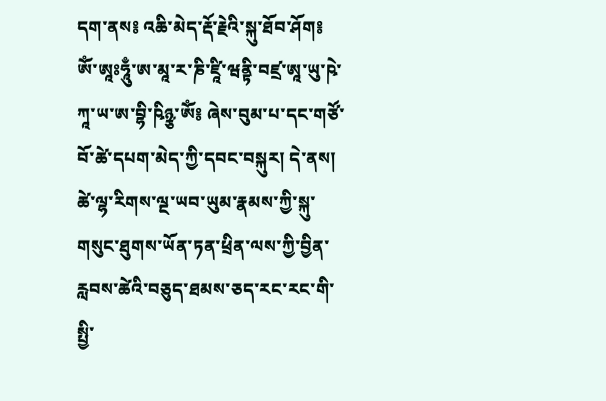དག་ནས༔ འཆི་མེད་རྡོ་རྗེའི་སྐུ་ཐོབ་ཤོག༔ ཨོཾ་ཨཱཿཧཱུྃ་ཨ་མཱ་ར་ཎི་ཛཱི་ཝནྟི་བཛྲ་ཨཱ་ཡུ་ཥེ་ཀཱ་ཡ་ཨ་བྷི་ཥིཉྩ་ཨོཾ༔ ཞེས་བུམ་པ་དང་གཙོ་བོ་ཚེ་དཔག་མེད་ཀྱི་དབང་བསྐུར། དེ་ནས། ཚེ་ལྷ་རིགས་ལྔ་ཡབ་ཡུམ་རྣམས་ཀྱི་སྐུ་གསུང་ཐུགས་ཡོན་ཏན་ཕྲིན་ལས་ཀྱི་བྱིན་རླབས་ཚེའི་བཅུད་ཐམས་ཅད་རང་རང་གི་སྤྱི་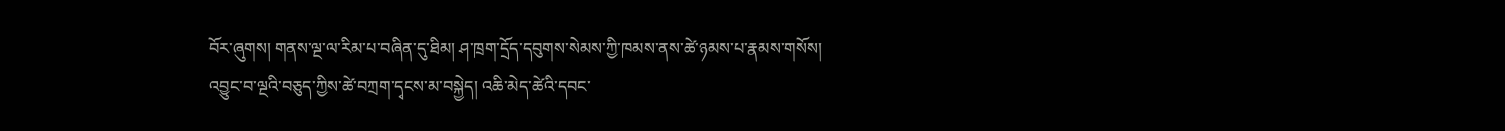བོར་ཞུགས། གནས་ལྔ་ལ་རིམ་པ་བཞིན་དུ་ཐིམ། ཤ་ཁྲག་དྲོད་དབུགས་སེམས་ཀྱི་ཁམས་ནས་ཚེ་ཉམས་པ་རྣམས་གསོས། འབྱུང་བ་ལྔའི་བཅུད་ཀྱིས་ཚེ་བཀྲག་དྭངས་མ་བསྐྱེད། འཆི་མེད་ཚེའི་དབང་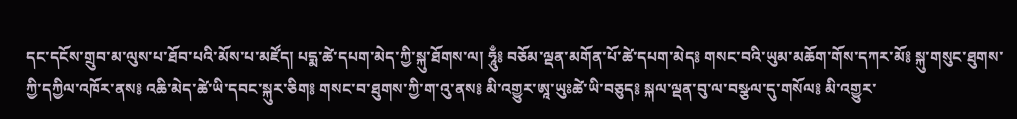དང་དངོས་གྲུབ་མ་ལུས་པ་ཐོབ་པའི་མོས་པ་མཛོད། པདྨ་ཚེ་དཔག་མེད་ཀྱི་སྐུ་ཐོགས་ལ། ཧཱུྃ༔ བཅོམ་ལྡན་མགོན་པོ་ཚེ་དཔག་མེད༔ གསང་བའི་ཡུམ་མཆོག་གོས་དཀར་མོ༔ སྐུ་གསུང་ཐུགས་ཀྱི་དཀྱིལ་འཁོར་ནས༔ འཆི་མེད་ཚེ་ཡི་དབང་སྐུར་ཅིག༔ གསང་བ་ཐུགས་ཀྱི་ག་འུ་ནས༔ མི་འགྱུར་ཨཱ་ཡུཿཚེ་ཡི་བཅུད༔ སྐལ་ལྡན་བུ་ལ་བསྩལ་དུ་གསོལ༔ མི་འགྱུར་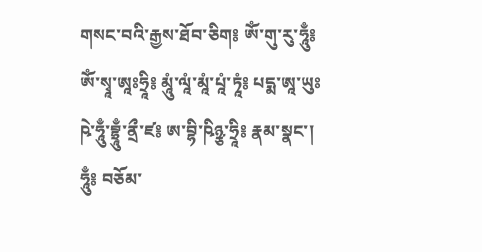གསང་བའི་རྒྱས་ཐོབ་ཅིག༔ ཨོཾ་གུ་རུ་ཧཱུྃ༔ ཨོཾ་སྭཱ་ཨཱཿཧྲཱི༔ མཱུཾ་ལཱཾ་མཱཾ་པཱཾ་ཏཱཾ༔ པདྨ་ཨཱ་ཡུཿཥེ་ཧཱུྃ་བྷྲཱུྃ་ནྲྀ་ཛ༔ ཨ་བྷི་ཥིཉྩ་ཧྲཱི༔ རྣམ་སྣང་། ཧཱུྃ༔ བཅོམ་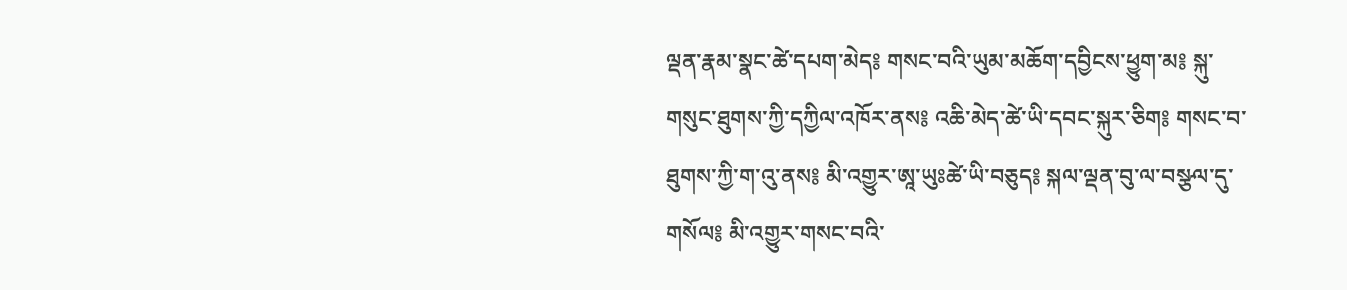ལྡན་རྣམ་སྣང་ཚེ་དཔག་མེད༔ གསང་བའི་ཡུམ་མཆོག་དབྱིངས་ཕྱུག་མ༔ སྐུ་གསུང་ཐུགས་ཀྱི་དཀྱིལ་འཁོར་ནས༔ འཆི་མེད་ཚེ་ཡི་དབང་སྐུར་ཅིག༔ གསང་བ་ཐུགས་ཀྱི་ག་འུ་ནས༔ མི་འགྱུར་ཨཱ་ཡུཿཚེ་ཡི་བཅུད༔ སྐལ་ལྡན་བུ་ལ་བསྩལ་དུ་གསོལ༔ མི་འགྱུར་གསང་བའི་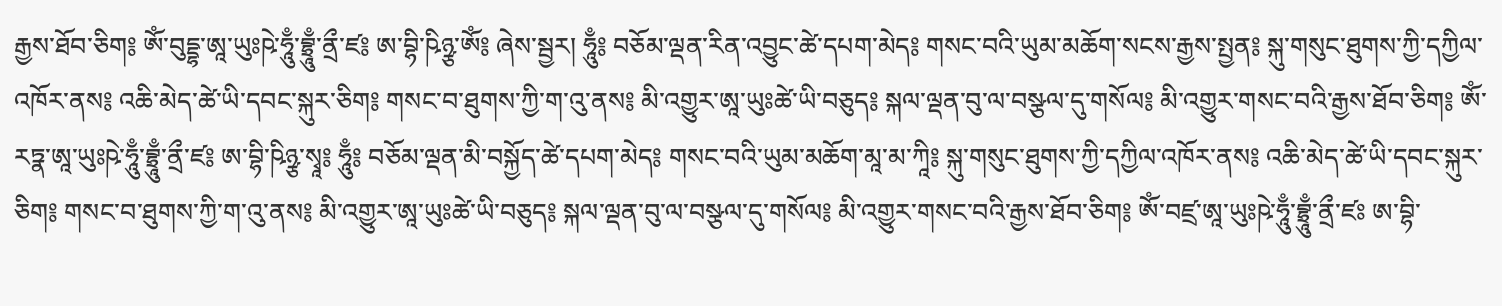རྒྱས་ཐོབ་ཅིག༔ ཨོཾ་བུདྡྷ་ཨཱ་ཡུཿཥེ་ཧཱུྃ་བྷྲཱུྃ་ནྲྀ་ཛ༔ ཨ་བྷི་ཥིཉྩ་ཨོཾ༔ ཞེས་སྦྱར། ཧཱུྃ༔ བཅོམ་ལྡན་རིན་འབྱུང་ཚེ་དཔག་མེད༔ གསང་བའི་ཡུམ་མཆོག་སངས་རྒྱས་སྤྱན༔ སྐུ་གསུང་ཐུགས་ཀྱི་དཀྱིལ་འཁོར་ནས༔ འཆི་མེད་ཚེ་ཡི་དབང་སྐུར་ཅིག༔ གསང་བ་ཐུགས་ཀྱི་ག་འུ་ནས༔ མི་འགྱུར་ཨཱ་ཡུཿཚེ་ཡི་བཅུད༔ སྐལ་ལྡན་བུ་ལ་བསྩལ་དུ་གསོལ༔ མི་འགྱུར་གསང་བའི་རྒྱས་ཐོབ་ཅིག༔ ཨོཾ་རཏྣ་ཨཱ་ཡུཿཥེ་ཧཱུྃ་བྷྲཱུྃ་ནྲྀ་ཛ༔ ཨ་བྷི་ཥིཉྩ་སྭཱ༔ ཧཱུྃ༔ བཅོམ་ལྡན་མི་བསྐྱོད་ཚེ་དཔག་མེད༔ གསང་བའི་ཡུམ་མཆོག་མཱ་མ་ཀཱི༔ སྐུ་གསུང་ཐུགས་ཀྱི་དཀྱིལ་འཁོར་ནས༔ འཆི་མེད་ཚེ་ཡི་དབང་སྐུར་ཅིག༔ གསང་བ་ཐུགས་ཀྱི་ག་འུ་ནས༔ མི་འགྱུར་ཨཱ་ཡུཿཚེ་ཡི་བཅུད༔ སྐལ་ལྡན་བུ་ལ་བསྩལ་དུ་གསོལ༔ མི་འགྱུར་གསང་བའི་རྒྱས་ཐོབ་ཅིག༔ ཨོཾ་བཛྲ་ཨཱ་ཡུཿཥེ་ཧཱུྃ་བྷྲཱུྃ་ནྲྀ་ཛཿ ཨ་བྷི་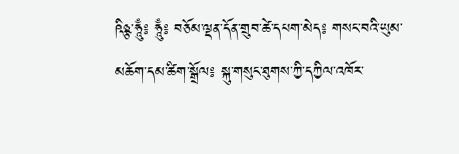ཥིཉྩ་ཧཱུྃ༔ ཧཱུྃ༔ བཅོམ་ལྡན་དོན་གྲུབ་ཚེ་དཔག་མེད༔ གསང་བའི་ཡུམ་མཆོག་དམ་ཚིག་སྒྲོལ༔ སྐུ་གསུང་ཐུགས་ཀྱི་དཀྱིལ་འཁོར་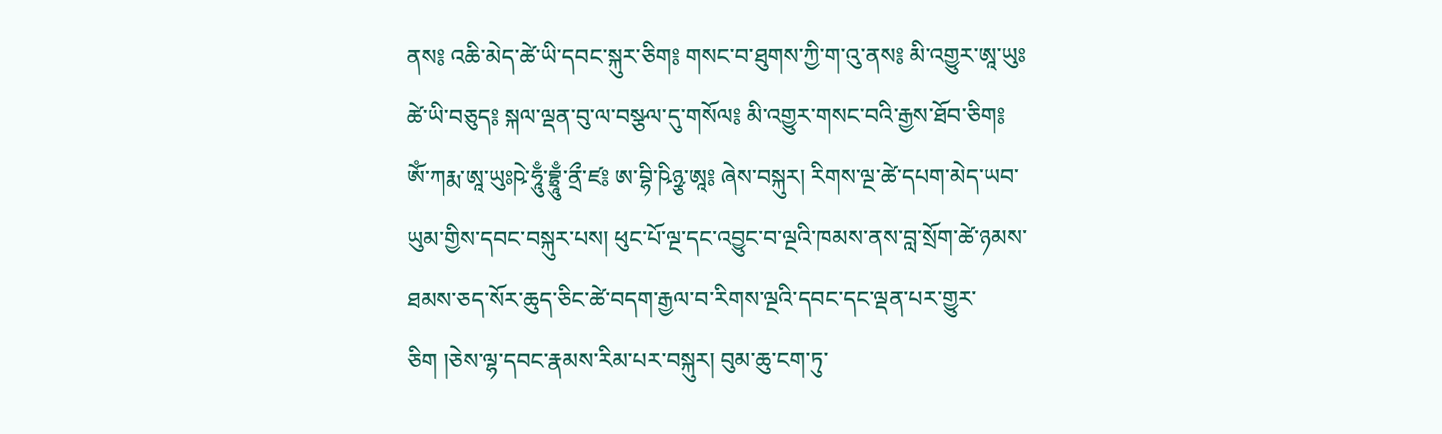ནས༔ འཆི་མེད་ཚེ་ཡི་དབང་སྐུར་ཅིག༔ གསང་བ་ཐུགས་ཀྱི་ག་འུ་ནས༔ མི་འགྱུར་ཨཱ་ཡུཿཚེ་ཡི་བཅུད༔ སྐལ་ལྡན་བུ་ལ་བསྩལ་དུ་གསོལ༔ མི་འགྱུར་གསང་བའི་རྒྱས་ཐོབ་ཅིག༔ ཨོཾ་ཀརྨ་ཨཱ་ཡུཿཥེ་ཧཱུྃ་བྷྲཱུྃ་ནྲྀ་ཛ༔ ཨ་བྷི་ཥིཉྩ་ཨཱ༔ ཞེས་བསྐུར། རིགས་ལྔ་ཚེ་དཔག་མེད་ཡབ་ཡུམ་གྱིས་དབང་བསྐུར་པས། ཕུང་པོ་ལྔ་དང་འབྱུང་བ་ལྔའི་ཁམས་ནས་བླ་སྲོག་ཚེ་ཉམས་ཐམས་ཅད་སོར་ཆུད་ཅིང་ཚེ་བདག་རྒྱལ་བ་རིགས་ལྔའི་དབང་དང་ལྡན་པར་གྱུར་ཅིག །ཅེས་ལྷ་དབང་རྣམས་རིམ་པར་བསྐུར། བུམ་ཆུ་ངག་ཏུ་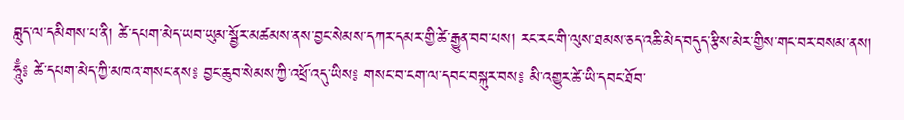བླུད་ལ་དམིགས་པ་ནི། ཚེ་དཔག་མེད་ཡབ་ཡུམ་སྦྱོར་མཚམས་ནས་བྱང་སེམས་དཀར་དམར་གྱི་ཚེ་རྒྱུན་བབ་པས། རང་རང་གི་ལུས་ཐམས་ཅད་འཆི་མེད་བདུད་རྩིས་མེར་གྱིས་གང་བར་བསམ་ནས། ཧཱུྃ༔ ཚེ་དཔག་མེད་ཀྱི་མཁའ་གསང་ནས༔ བྱང་ཆུབ་སེམས་ཀྱི་འཕྲོ་འདུ་ཡིས༔ གསང་བ་ངག་ལ་དབང་བསྐུར་བས༔ མི་འགྱུར་ཚེ་ཡི་དབང་ཐོབ་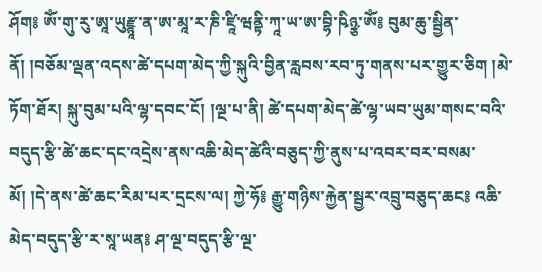ཤོག༔ ཨོཾ་གུ་རུ་ཨཱ་ཡུརྫྙཱ་ན་ཨ་མཱ་ར་ཎི་ཛཱི་ཝནྟི་ཀཱ་ཡ་ཨ་བྷི་ཥིཉྩ་ཨོཾ༔ བུམ་ཆུ་སྦྱིན་ནོ། །བཅོམ་ལྡན་འདས་ཚེ་དཔག་མེད་ཀྱི་སྐུའི་བྱིན་རླབས་རབ་ཏུ་གནས་པར་གྱུར་ཅིག །མེ་ཏོག་ཐོར། སྐུ་བུམ་པའི་ལྷ་དབང་ངོ། །ལྔ་པ་ནི། ཚེ་དཔག་མེད་ཚེ་ལྷ་ཡབ་ཡུམ་གསང་བའི་བདུད་རྩི་ཚེ་ཆང་དང་འདྲེས་ནས་འཆི་མེད་ཚེའི་བཅུད་ཀྱི་ནུས་པ་འབར་བར་བསམ་མོ། །དེ་ནས་ཚེ་ཆང་རིམ་པར་དྲངས་ལ། ཀྱེ་ཧོ༔ རྒྱུ་གཉིས་རྐྱེན་སྦྱར་འབྲུ་བཅུད་ཆང༔ འཆི་མེད་བདུད་རྩི་ར་སཱ་ཡན༔ ཤ་ལྔ་བདུད་རྩི་ལྔ་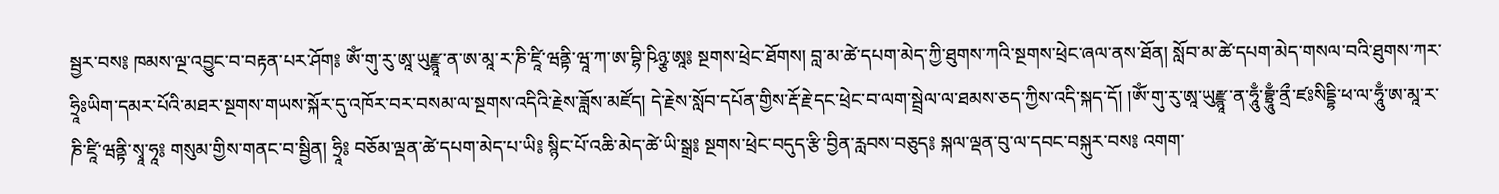སྦྱར་བས༔ ཁམས་ལྔ་འབྱུང་བ་བརྟན་པར་ཤོག༔ ཨོཾ་གུ་རུ་ཨཱ་ཡུརྫྙཱ་ན་ཨ་མཱ་ར་ཎི་ཛཱི་ཝནྟི་ཝཱ་ཀ་ཨ་བྷི་ཥིཉྩ་ཨཱ༔ སྔགས་ཕྲེང་ཐོགས། བླ་མ་ཚེ་དཔག་མེད་ཀྱི་ཐུགས་ཀའི་སྔགས་ཕྲེང་ཞལ་ནས་ཐོན། སློབ་མ་ཚེ་དཔག་མེད་གསལ་བའི་ཐུགས་ཀར་ཧྲཱིཿཡིག་དམར་པོའི་མཐར་སྔགས་གཡས་སྐོར་དུ་འཁོར་བར་བསམ་ལ་སྔགས་འདིའི་རྗེས་ཟློས་མཛོད། དེ་རྗེས་སློབ་དཔོན་གྱིས་རྡོ་རྗེ་དང་ཕྲེང་བ་ལག་སྦྲེལ་ལ་ཐམས་ཅད་ཀྱིས་འདི་སྐད་དོ། །ཨོཾ་གུ་རུ་ཨཱ་ཡུརྫྙཱ་ན་ཧཱུྃ་བྷྲཱུྃ་ནྲྀ་ཛཿསིདྡྷི་ཕ་ལ་ཧཱུྃ་ཨ་མཱ་ར་ཎི་ཛཱི་ཝནྟི་སྭཱ་ཧཱ༔ གསུམ་གྱིས་གནང་བ་སྦྱིན། ཧྲཱི༔ བཅོམ་ལྡན་ཚེ་དཔག་མེད་པ་ཡི༔ སྙིང་པོ་འཆི་མེད་ཚེ་ཡི་སྒྲ༔ སྔགས་ཕྲེང་བདུད་རྩི་བྱིན་རླབས་བཅུད༔ སྐལ་ལྡན་བུ་ལ་དབང་བསྐུར་བས༔ འགག་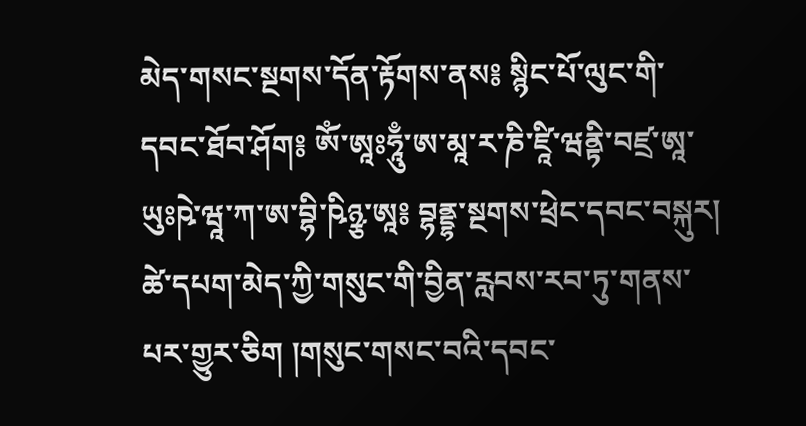མེད་གསང་སྔགས་དོན་རྟོགས་ནས༔ སྙིང་པོ་ལུང་གི་དབང་ཐོབ་ཤོག༔ ཨོཾ་ཨཱཿཧཱུྃ་ཨ་མཱ་ར་ཎི་ཛཱི་ཝནྟི་བཛྲ་ཨཱ་ཡུཿཥེ་ཝཱ་ཀ་ཨ་བྷི་ཥིཉྩ་ཨཱ༔ བྷནྡྷ་སྔགས་ཕྲེང་དབང་བསྐུར། ཚེ་དཔག་མེད་ཀྱི་གསུང་གི་བྱིན་རླབས་རབ་ཏུ་གནས་པར་གྱུར་ཅིག །གསུང་གསང་བའི་དབང་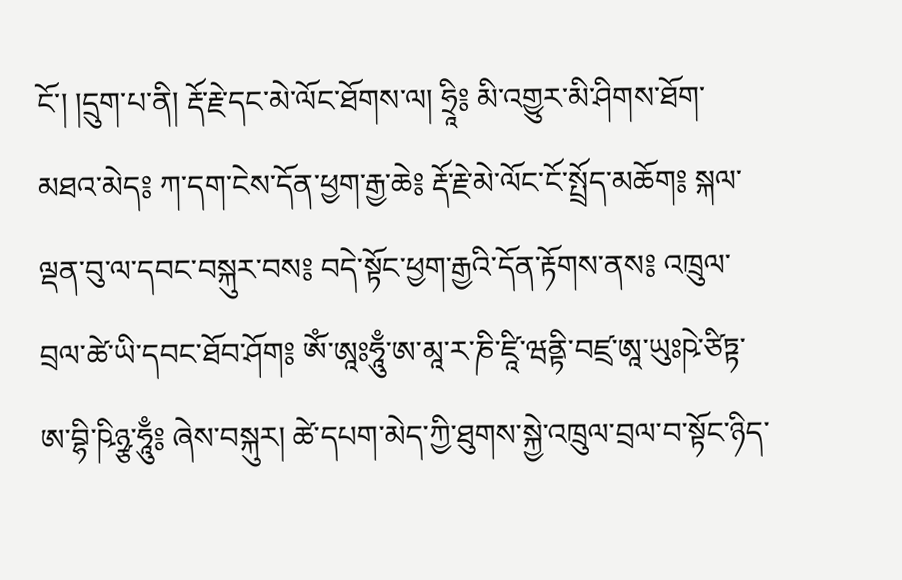ངོ་། །དྲུག་པ་ནི། རྡོ་རྗེ་དང་མེ་ལོང་ཐོགས་ལ། ཧྲཱི༔ མི་འགྱུར་མི་ཤིགས་ཐོག་མཐའ་མེད༔ ཀ་དག་ངེས་དོན་ཕྱག་རྒྱ་ཆེ༔ རྡོ་རྗེ་མེ་ལོང་ངོ་སྤྲོད་མཆོག༔ སྐལ་ལྡན་བུ་ལ་དབང་བསྐུར་བས༔ བདེ་སྟོང་ཕྱག་རྒྱའི་དོན་རྟོགས་ནས༔ འཁྲུལ་བྲལ་ཚེ་ཡི་དབང་ཐོབ་ཤོག༔ ཨོཾ་ཨཱཿཧཱུྃ་ཨ་མཱ་ར་ཎི་ཛཱི་ཝནྟི་བཛྲ་ཨཱ་ཡུཿཥེ་ཙིཏྟ་ཨ་བྷི་ཥིཉྩ་ཧཱུྃ༔ ཞེས་བསྐུར། ཚེ་དཔག་མེད་ཀྱི་ཐུགས་སྐྱེ་འཁྲུལ་བྲལ་བ་སྟོང་ཉིད་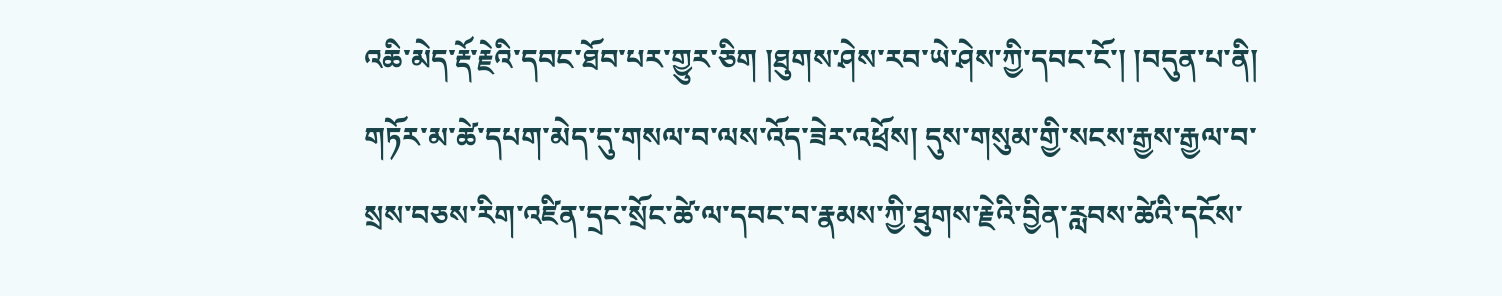འཆི་མེད་རྡོ་རྗེའི་དབང་ཐོབ་པར་གྱུར་ཅིག །ཐུགས་ཤེས་རབ་ཡེ་ཤེས་ཀྱི་དབང་ངོ་། །བདུན་པ་ནི། གཏོར་མ་ཚེ་དཔག་མེད་དུ་གསལ་བ་ལས་འོད་ཟེར་འཕྲོས། དུས་གསུམ་གྱི་སངས་རྒྱས་རྒྱལ་བ་སྲས་བཅས་རིག་འཛིན་དྲང་སྲོང་ཚེ་ལ་དབང་བ་རྣམས་ཀྱི་ཐུགས་རྗེའི་བྱིན་རླབས་ཚེའི་དངོས་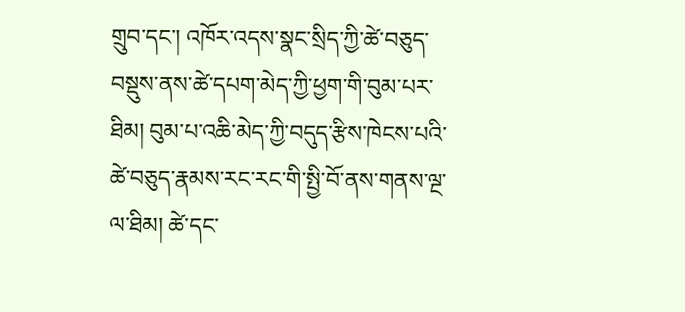གྲུབ་དང་། འཁོར་འདས་སྣང་སྲིད་ཀྱི་ཚེ་བཅུད་བསྡུས་ནས་ཚེ་དཔག་མེད་ཀྱི་ཕྱག་གི་བུམ་པར་ཐིམ། བུམ་པ་འཆི་མེད་ཀྱི་བདུད་རྩིས་ཁེངས་པའི་ཚེ་བཅུད་རྣམས་རང་རང་གི་སྤྱི་བོ་ནས་གནས་ལྔ་ལ་ཐིམ། ཚེ་དང་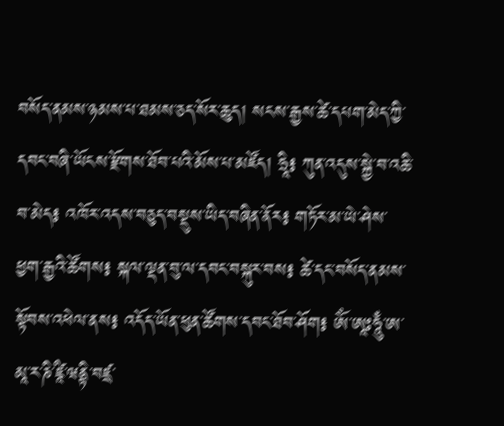བསོད་ནམས་ཉམས་པ་ཐམས་ཅད་སོར་ཆུད། སངས་རྒྱས་ཚེ་དཔག་མེད་ཀྱི་དབང་བཞི་ཡོངས་རྫོགས་ཐོབ་པའི་མོས་པ་མཛོད། ཧྲཱི༔ ཀུན་འདུས་སྐྱེ་བ་འཆི་བ་མེད༔ འཁོར་འདས་བཅུད་བསྡུས་ཡིད་བཞིན་ནོར༔ གཏོར་མ་ཡེ་ཤེས་ཕྱག་རྒྱའི་ཚོགས༔ སྐལ་ལྡན་བུ་ལ་དབང་བསྐུར་བས༔ ཚེ་དང་བསོད་ནམས་སྟོབས་འཕེལ་ནས༔ འདོད་ཡོན་ཕུན་ཚོགས་དབང་ཐོབ་ཤོག༔ ཨོཾ་ཨཱཿཧཱུྃ་ཨ་མཱ་ར་ཎི་ཛཱི་ཝནྟི་བཛྲ་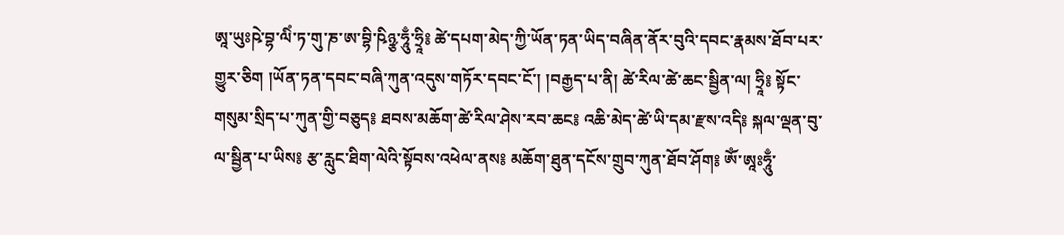ཨཱ་ཡུཿཥེ་བྷ་ལིཾ་ཏ་གུ་ཎ་ཨ་བྷི་ཥིཉྩ་ཧཱུྃ་ཧྲཱི༔ ཚེ་དཔག་མེད་ཀྱི་ཡོན་ཏན་ཡིད་བཞིན་ནོར་བུའི་དབང་རྣམས་ཐོབ་པར་གྱུར་ཅིག །ཡོན་ཏན་དབང་བཞི་ཀུན་འདུས་གཏོར་དབང་ངོ་། །བརྒྱད་པ་ནི། ཚེ་རིལ་ཚེ་ཆང་སྦྱིན་ལ། ཧྲཱི༔ སྟོང་གསུམ་སྲིད་པ་ཀུན་གྱི་བཅུད༔ ཐབས་མཆོག་ཚེ་རིལ་ཤེས་རབ་ཆང༔ འཆི་མེད་ཚེ་ཡི་དམ་རྫས་འདི༔ སྐལ་ལྡན་བུ་ལ་སྦྱིན་པ་ཡིས༔ རྩ་རླུང་ཐིག་ལེའི་སྟོབས་འཕེལ་ནས༔ མཆོག་ཐུན་དངོས་གྲུབ་ཀུན་ཐོབ་ཤོག༔ ཨོཾ་ཨཱཿཧཱུྃ་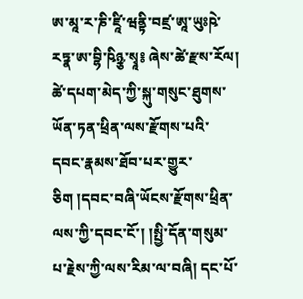ཨ་མཱ་ར་ཎི་ཛཱི་ཝནྟི་བཛྲ་ཨཱ་ཡུཿཥེ་རཏྣ་ཨ་བྷི་ཥིཉྩ་སྭཱ༔ ཞེས་ཚེ་རྫས་རོལ། ཚེ་དཔག་མེད་ཀྱི་སྐུ་གསུང་ཐུགས་ཡོན་ཏན་ཕྲིན་ལས་རྫོགས་པའི་དབང་རྣམས་ཐོབ་པར་གྱུར་ཅིག །དབང་བཞི་ཡོངས་རྫོགས་ཕྲིན་ལས་ཀྱི་དབང་ངོ་། །སྤྱི་དོན་གསུམ་པ་རྗེས་ཀྱི་ལས་རིམ་ལ་བཞི། དང་པོ་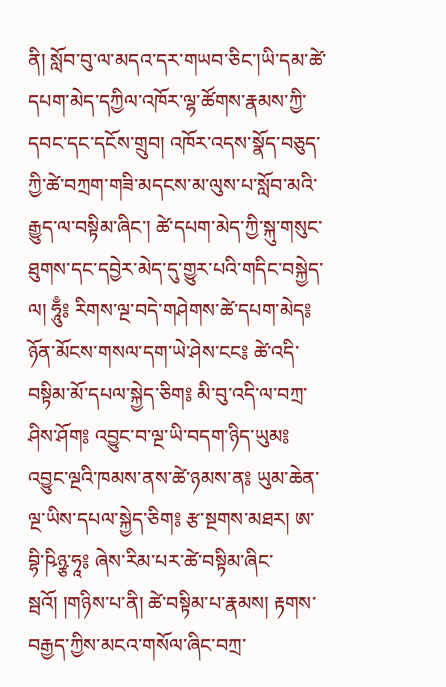ནི། སློབ་བུ་ལ་མདའ་དར་གཡབ་ཅིང་།ཡི་དམ་ཚེ་དཔག་མེད་དཀྱིལ་འཁོར་ལྷ་ཚོགས་རྣམས་ཀྱི་དབང་དང་དངོས་གྲུབ། འཁོར་འདས་སྣོད་བཅུད་ཀྱི་ཚེ་བཀྲག་གཟི་མདངས་མ་ལུས་པ་སློབ་མའི་རྒྱུད་ལ་བསྟིམ་ཞིང་། ཚེ་དཔག་མེད་ཀྱི་སྐུ་གསུང་ཐུགས་དང་དབྱེར་མེད་དུ་གྱུར་པའི་གདིང་བསྐྱེད་ལ། ཧཱུྃ༔ རིགས་ལྔ་བདེ་གཤེགས་ཚེ་དཔག་མེད༔ ཉོན་མོངས་གསལ་དག་ཡེ་ཤེས་ངང༔ ཚེ་འདི་བསྟིམ་མོ་དཔལ་སྐྱེད་ཅིག༔ མི་བུ་འདི་ལ་བཀྲ་ཤིས་ཤོག༔ འབྱུང་བ་ལྔ་ཡི་བདག་ཉིད་ཡུམ༔ འབྱུང་ལྔའི་ཁམས་ནས་ཚེ་ཉམས་ན༔ ཡུམ་ཆེན་ལྔ་ཡིས་དཔལ་སྐྱེད་ཅིག༔ རྩ་སྔགས་མཐར། ཨ་བྷི་ཥིཉྩ་ཧཱ༔ ཞེས་རིམ་པར་ཚེ་བསྟིམ་ཞིང་སྦའོ། །གཉིས་པ་ནི། ཚེ་བསྟིམ་པ་རྣམས། རྟགས་བརྒྱད་ཀྱིས་མངའ་གསོལ་ཞིང་བཀྲ་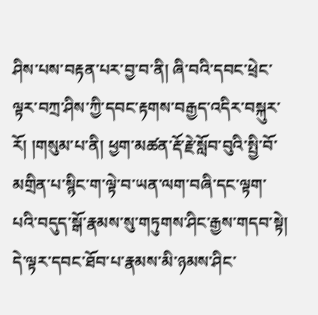ཤིས་པས་བརྟན་པར་བྱ་བ་ནི། ཞི་བའི་དབང་ཕྲེང་ལྟར་བཀྲ་ཤིས་ཀྱི་དབང་རྟགས་བརྒྱད་འདིར་བསྐུར་རོ། །གསུམ་པ་ནི། ཕྱག་མཚན་རྡོ་རྗེ་སློབ་བུའི་སྤྱི་བོ་མགྲིན་པ་སྙིང་ག་ལྟེ་བ་ཡན་ལག་བཞི་དང་ལྟག་པའི་བདུད་སྒོ་རྣམས་སུ་གཏུགས་ཤིང་རྒྱས་གདབ་སྟེ། དེ་ལྟར་དབང་ཐོབ་པ་རྣམས་མི་ཉམས་ཤིང་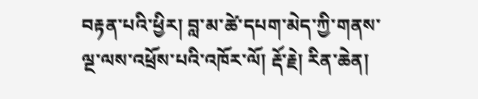བརྟན་པའི་ཕྱིར། བླ་མ་ཚེ་དཔག་མེད་ཀྱི་གནས་ལྔ་ལས་འཕྲོས་པའི་འཁོར་ལོ། རྡོ་རྗེ། རིན་ཆེན།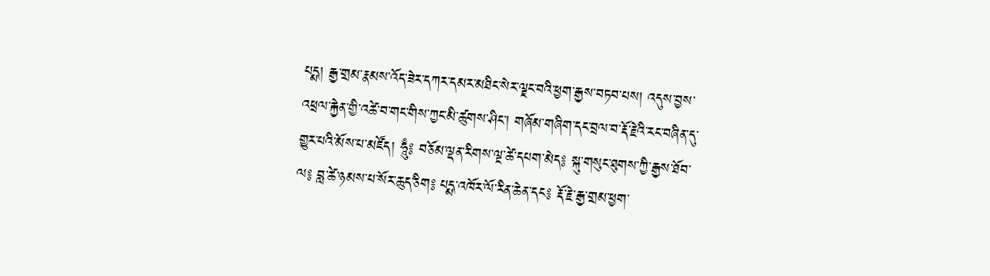པདྨ། རྒྱ་གྲམ་རྣམས་འོད་ཟེར་དཀར་དམར་མཐིང་སེར་ལྗང་བའི་ཕྱག་རྒྱས་བཏབ་པས། འདུས་བྱས་འཕྲལ་རྐྱེན་གྱི་འཚེ་བ་གང་གིས་ཀྱང་མི་ཚུགས་ཤིང་། གཞོམ་གཞིག་དང་བྲལ་བ་རྡོ་རྗེའི་རང་བཞིན་དུ་གྱུར་པའི་མོས་པ་མཛོད། ཧཱུྃ༔ བཅོམ་ལྡན་རིགས་ལྔ་ཚེ་དཔག་མེད༔ སྐུ་གསུང་ཐུགས་ཀྱི་རྒྱས་ཐོབ་ལ༔ བླ་ཚེ་ཉམས་པ་སོར་ཆུད་ཅིག༔ པདྨ་འཁོར་ལོ་རིན་ཆེན་དང༔ རྡོ་རྗེ་རྒྱ་གྲམ་ཕྱག་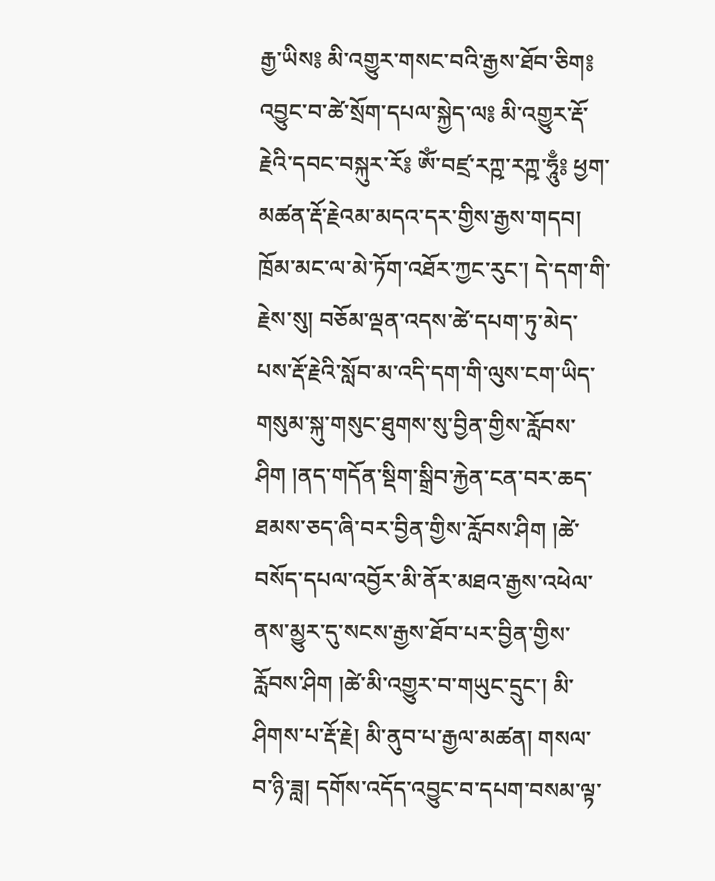རྒྱ་ཡིས༔ མི་འགྱུར་གསང་བའི་རྒྱས་ཐོབ་ཅིག༔ འབྱུང་བ་ཚེ་སྲོག་དཔལ་སྐྱེད་ལ༔ མི་འགྱུར་རྡོ་རྗེའི་དབང་བསྐུར་རོ༔ ཨོཾ་བཛྲ་རཀྵ་རཀྵ་ཧཱུྃ༔ ཕྱག་མཚན་རྡོ་རྗེའམ་མདའ་དར་གྱིས་རྒྱས་གདབ། ཁྲོམ་མང་ལ་མེ་ཏོག་འཐོར་ཀྱང་རུང་། དེ་དག་གི་རྗེས་སུ། བཅོམ་ལྡན་འདས་ཚེ་དཔག་ཏུ་མེད་པས་རྡོ་རྗེའི་སློབ་མ་འདི་དག་གི་ལུས་ངག་ཡིད་གསུམ་སྐུ་གསུང་ཐུགས་སུ་བྱིན་གྱིས་རློབས་ཤིག །ནད་གདོན་སྡིག་སྒྲིབ་རྐྱེན་ངན་བར་ཆད་ཐམས་ཅད་ཞི་བར་བྱིན་གྱིས་རློབས་ཤིག །ཚེ་བསོད་དཔལ་འབྱོར་མི་ནོར་མཐའ་རྒྱས་འཕེལ་ནས་མྱུར་དུ་སངས་རྒྱས་ཐོབ་པར་བྱིན་གྱིས་རློབས་ཤིག །ཚེ་མི་འགྱུར་བ་གཡུང་དྲུང་། མི་ཤིགས་པ་རྡོ་རྗེ། མི་ནུབ་པ་རྒྱལ་མཚན། གསལ་བ་ཉི་ཟླ། དགོས་འདོད་འབྱུང་བ་དཔག་བསམ་ལྟ་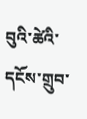བུའི་ཚེའི་དངོས་གྲུབ་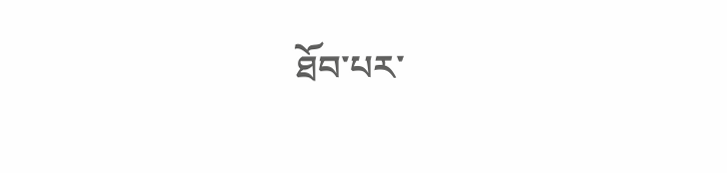ཐོབ་པར་